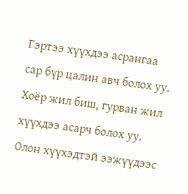Гэртээ хүүхдээ асрангаа сар бүр цалин авч болох уу. Хоёр жил биш, гурван жил хүүхдээ асарч болох уу. Олон хүүхэдтэй ээжүүдээс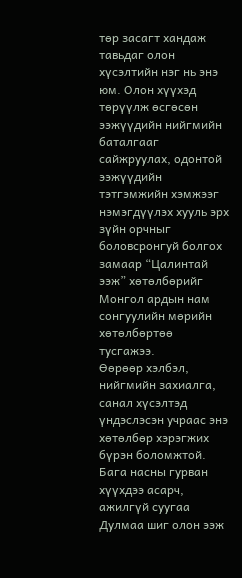төр засагт хандаж тавьдаг олон хүсэлтийн нэг нь энэ юм. Олон хүүхэд төрүүлж өсгөсөн ээжүүдийн нийгмийн баталгааг сайжруулах, одонтой ээжүүдийн тэтгэмжийн хэмжээг нэмэгдүүлэх хууль эрх зүйн орчныг боловсронгуй болгох замаар “Цалинтай ээж” хөтөлбөрийг Монгол ардын нам сонгуулийн мөрийн хөтөлбөртөө тусгажээ.
Өөрөөр хэлбэл, нийгмийн захиалга, санал хүсэлтэд үндэслэсэн учраас энэ хөтөлбөр хэрэгжих бүрэн боломжтой. Бага насны гурван хүүхдээ асарч, ажилгүй суугаа Дулмаа шиг олон ээж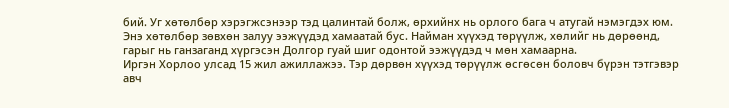бий. Уг хөтөлбөр хэрэгжсэнээр тэд цалинтай болж, өрхийнх нь орлого бага ч атугай нэмэгдэх юм. Энэ хөтөлбөр зөвхөн залуу ээжүүдэд хамаатай бус. Найман хүүхэд төрүүлж, хөлийг нь дөрөөнд, гарыг нь ганзаганд хүргэсэн Долгор гуай шиг одонтой ээжүүдэд ч мөн хамаарна.
Иргэн Хорлоо улсад 15 жил ажиллажээ. Тэр дөрвөн хүүхэд төрүүлж өсгөсөн боловч бүрэн тэтгэвэр авч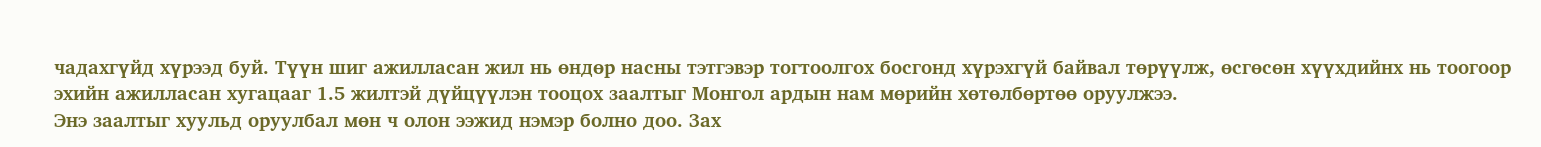чадахгүйд хүрээд буй. Түүн шиг ажилласан жил нь өндөр насны тэтгэвэр тогтоолгох босгонд хүрэхгүй байвал төрүүлж, өсгөсөн хүүхдийнх нь тоогоор эхийн ажилласан хугацааг 1.5 жилтэй дүйцүүлэн тооцох заалтыг Монгол ардын нам мөрийн хөтөлбөртөө оруулжээ.
Энэ заалтыг хуульд оруулбал мөн ч олон ээжид нэмэр болно доо. Зах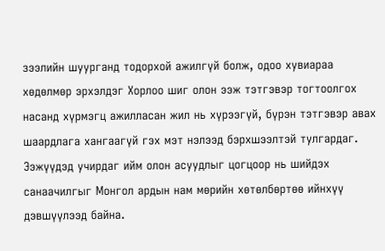зээлийн шуурганд тодорхой ажилгүй болж, одоо хувиараа хөдөлмөр эрхэлдэг Хорлоо шиг олон ээж тэтгэвэр тогтоолгох насанд хүрмэгц ажилласан жил нь хүрээгүй, бүрэн тэтгэвэр авах шаардлага хангаагүй гэх мэт нэлээд бэрхшээлтэй тулгардаг. Ээжүүдэд учирдаг ийм олон асуудлыг цогцоор нь шийдэх санаачилгыг Монгол ардын нам мөрийн хөтөлбөртөө ийнхүү дэвшүүлээд байна.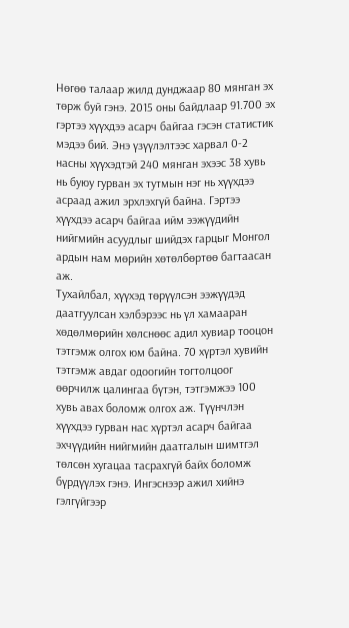Нөгөө талаар жилд дунджаар 80 мянган эх төрж буй гэнэ. 2015 оны байдлаар 91.700 эх гэртээ хүүхдээ асарч байгаа гэсэн статистик мэдээ бий. Энэ үзүүлэлтээс харвал 0-2 насны хүүхэдтэй 240 мянган эхээс 38 хувь нь буюу гурван эх тутмын нэг нь хүүхдээ асраад ажил эрхлэхгүй байна. Гэртээ хүүхдээ асарч байгаа ийм ээжүүдийн нийгмийн асуудлыг шийдэх гарцыг Монгол ардын нам мөрийн хөтөлбөртөө багтаасан аж.
Тухайлбал, хүүхэд төрүүлсэн ээжүүдэд даатгуулсан хэлбэрээс нь үл хамааран хөдөлмөрийн хөлснөөс адил хувиар тооцон тэтгэмж олгох юм байна. 70 хүртэл хувийн тэтгэмж авдаг одоогийн тогтолцоог өөрчилж цалингаа бүтэн, тэтгэмжээ 100 хувь авах боломж олгох аж. Түүнчлэн хүүхдээ гурван нас хүртэл асарч байгаа эхчүүдийн нийгмийн даатгалын шимтгэл төлсөн хугацаа тасрахгүй байх боломж бүрдүүлэх гэнэ. Ингэснээр ажил хийнэ гэлгүйгээр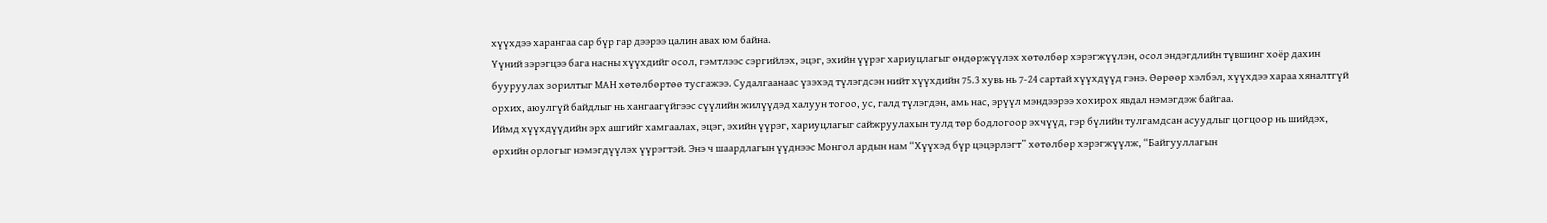хүүхдээ харангаа сар бүр гар дээрээ цалин авах юм байна.
Үүний зэрэгцээ бага насны хүүхдийг осол, гэмтлээс сэргийлэх, эцэг, эхийн үүрэг хариуцлагыг өндөржүүлэх хөтөлбөр хэрэгжүүлэн, осол эндэгдлийн түвшинг хоёр дахин бууруулах зорилтыг МАН хөтөлбөртөө тусгажээ. Судалгаанаас үзэхэд түлэгдсэн нийт хүүхдийн 75.3 хувь нь 7-24 сартай хүүхдүүд гэнэ. Өөрөөр хэлбэл, хүүхдээ хараа хяналтгүй орхих, аюулгүй байдлыг нь хангаагүйгээс сүүлийн жилүүдэд халуун тогоо, ус, галд түлэгдэн, амь нас, эрүүл мэндээрээ хохирох явдал нэмэгдэж байгаа.
Иймд хүүхдүүдийн эрх ашгийг хамгаалах, эцэг, эхийн үүрэг, хариуцлагыг сайжруулахын тулд төр бодлогоор эхчүүд, гэр бүлийн тулгамдсан асуудлыг цогцоор нь шийдэх, өрхийн орлогыг нэмэгдүүлэх үүрэгтэй. Энэ ч шаардлагын үүднээс Монгол ардын нам “Хүүхэд бүр цэцэрлэгт” хөтөлбөр хэрэгжүүлж, “Байгууллагын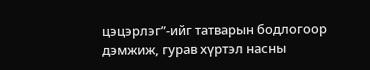цэцэрлэг”-ийг татварын бодлогоор дэмжиж, гурав хүртэл насны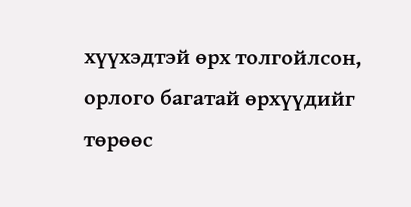хүүхэдтэй өрх толгойлсон, орлого багатай өрхүүдийг төрөөс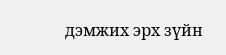дэмжих эрх зүйн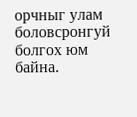орчныг улам боловсронгуй болгох юм байна.